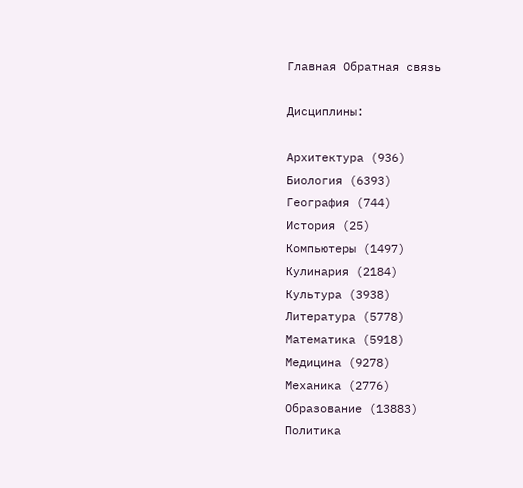Главная Обратная связь

Дисциплины:

Архитектура (936)
Биология (6393)
География (744)
История (25)
Компьютеры (1497)
Кулинария (2184)
Культура (3938)
Литература (5778)
Математика (5918)
Медицина (9278)
Механика (2776)
Образование (13883)
Политика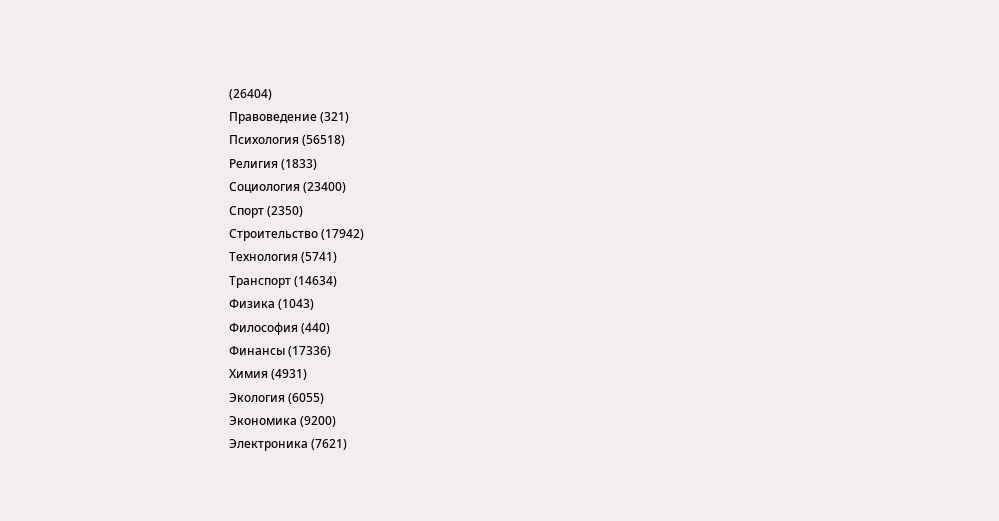(26404)
Правоведение (321)
Психология (56518)
Религия (1833)
Социология (23400)
Спорт (2350)
Строительство (17942)
Технология (5741)
Транспорт (14634)
Физика (1043)
Философия (440)
Финансы (17336)
Химия (4931)
Экология (6055)
Экономика (9200)
Электроника (7621)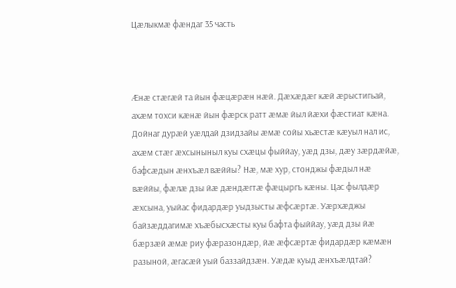Цæлыкмæ фæндаг 35 часть



Æнæ стæгæй та йын фæцæрæн нæй. Дæхæдæг кæй æрыстигьай, ахæм тохси кæнæ йын фæрск ратт æмæ йыл йæхи фæстиат кæна. Дойнаг дурæй уæлдай дзидзайы æмæ сойы хьæстæ кæуыл нал ис, ахæм стæг æхсыныныл куы схæцы фыййау, уæд дзы, дæу зæрдæйæ, бафсæдын æнхъæл вæййы? Нæ, мæ хур, стонджы фæдыл нæ вæййы, фæлæ дзы йæ дæндæгтæ фæцыргъ кæны. Цас фылдæр æхсына, уыйас фидардæр уыдзысты æфсæртæ. Уæрхæджы байзæддагимæ хъæбысхæсты куы бафта фыййау, уæд дзы йæ бæрзæй æмæ риу фæразондæр, йæ æфсæртæ фидардæр кæмæн разыной, æгасæй уый баззайдзæн. Уæдæ куыд æнхъæлдтай?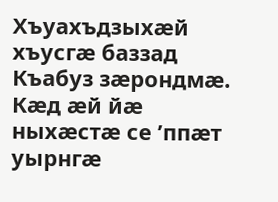Хъуахъдзыхæй хъусгæ баззад Къабуз зæрондмæ. Кæд æй йæ ныхæстæ се ’ппæт уырнгæ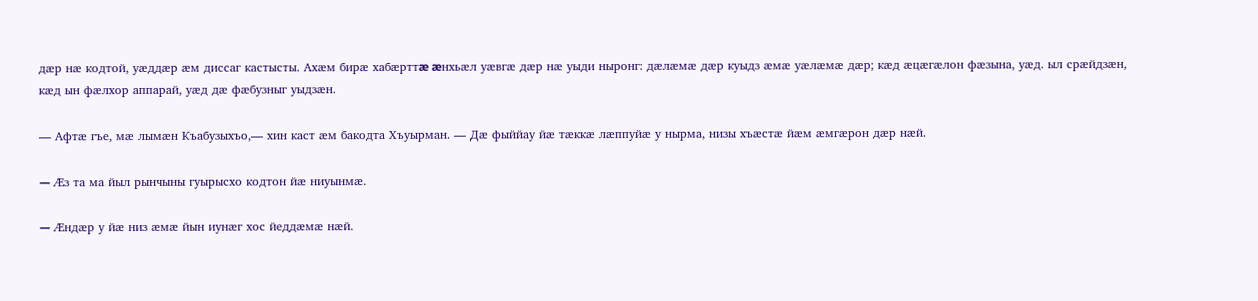дæр нæ кодтой, уæддæр æм диссаг кастысты. Ахæм бирæ хабæрттæ æнхьæл уæвгæ дæр нæ уыди ныронг: дæлæмæ дæр куыдз æмæ уæлæмæ дæр; кæд æцæгæлон фæзына, уæд. ыл срæйдзæн, кæд ын фæлхор аппарай, уæд дæ фæбузныг уыдзæн.

— Афтæ гъе, мæ лымæн Къабузыхъо,— хин каст æм бакодта Хъуырман. — Дæ фыййау йæ тæккæ лæппуйæ у нырма, низы хъæстæ йæм æмгæрон дæр нæй.

— Æз та ма йыл рынчыны гуырысхо кодтон йæ ниуынмæ.

— Æндæр у йæ низ æмæ йын иунæг хос йеддæмæ нæй.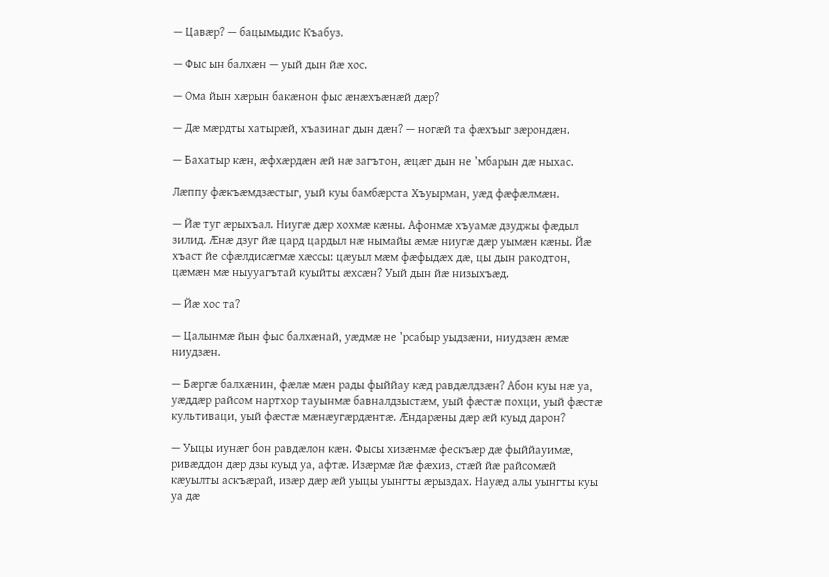— Цавæр? — бацымыдис Къабуз.

— Фыс ын балхæн — уый дын йæ хос.

— Ома йын хæрын бакæнон фыс æнæхъæнæй дæр?

— Дæ мæрдты хатырæй, хъазинаг дын дæн? — ногæй та фæхъыг зæрондæн.

— Бахатыр кæн, æфхæрдæн æй нæ загътон, æцæг дын не ’мбарын дæ ныхас.

Лæппу фæкъæмдзæстыг, уый куы бамбæрста Хъуырман, уæд фæфæлмæн.

— Йæ туг æрыхъал. Ниугæ дæр хохмæ кæны. Афонмæ хъуамæ дзуджы фæдыл зилид. Æнæ дзуг йæ цард цардыл нæ нымайы æмæ ниугæ дæр уымæн кæны. Йæ хъаст йе сфæлдисæгмæ хæссы: цæуыл мæм фæфыдæх дæ, цы дын ракодтон, цæмæн мæ ныууагътай куыйты æхсæн? Уый дын йæ низыхъæд.

— Йæ хос та?

— Цалынмæ йын фыс балхæнай, уæдмæ не ’рсабыр уыдзæни, ниудзæн æмæ ниудзæн.

— Бæргæ балхæнин, фæлæ мæн рады фыййау кæд равдæлдзæн? Абон куы нæ уа, уæддæр райсом нартхор тауынмæ бавналдзыстæм, уый фæстæ похци, уый фæстæ культиваци, уый фæстæ мæнæугæрдæнтæ. Æндарæны дæр æй куыд дарон?

— Уыцы иунæг бон равдæлон кæн. Фысы хизæнмæ фескъæр дæ фыййауимæ, ривæддон дæр дзы куыд уа, афтæ. Изæрмæ йæ фæхиз, стæй йæ райсомæй кæуылты аскъæрай, изæр дæр æй уыцы уынгты æрыздах. Науæд алы уынгты куы уа дæ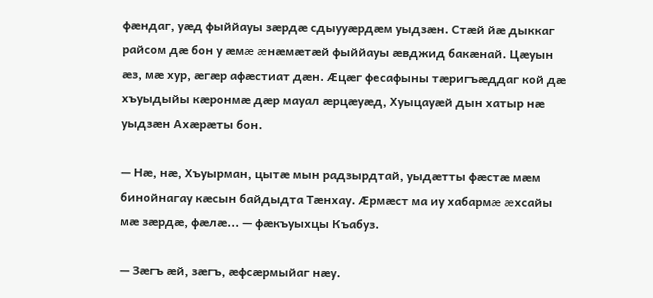фæндаг, уæд фыййауы зæрдæ сдыууæрдæм уыдзæн. Стæй йæ дыккаг райсом дæ бон у æмæ æнæмæтæй фыййауы æвджид бакæнай. Цæуын æз, мæ хур, æгæр афæстиат дæн. Æцæг фесафыны тæригъæддаг кой дæ хъуыдыйы кæронмæ дæр мауал æрцæуæд, Хуыцауæй дын хатыр нæ уыдзæн Ахæрæты бон.

— Нæ, нæ, Хъуырман, цытæ мын радзырдтай, уыдæтты фæстæ мæм бинойнагау кæсын байдыдта Тæнхау. Æрмæст ма иу хабармæ æхсайы мæ зæрдæ, фæлæ... — фæкъуыхцы Къабуз.

— Зæгъ æй, зæгъ, æфсæрмыйаг нæу.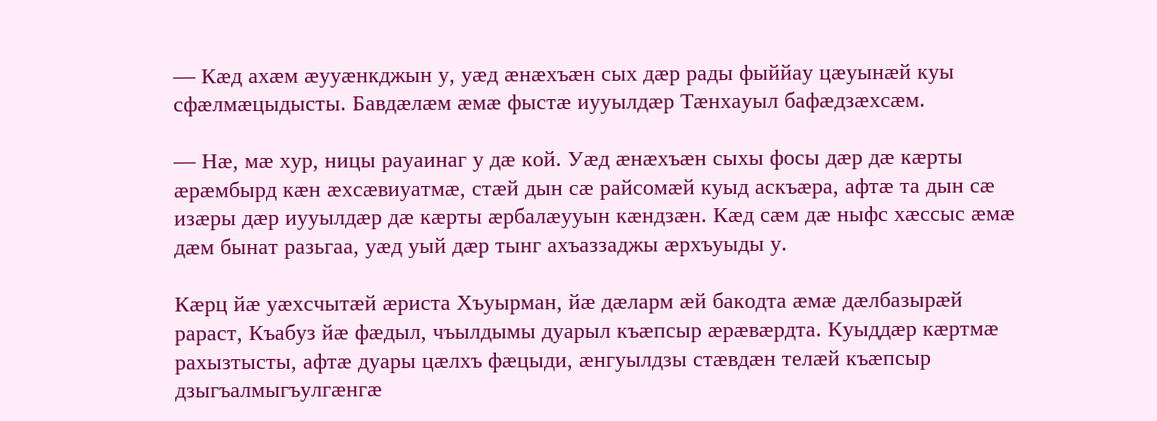— Кæд ахæм æууæнкджын у, уæд æнæхъæн сых дæр рады фыййау цæуынæй куы сфæлмæцыдысты. Бавдæлæм æмæ фыстæ иууылдæр Тæнхауыл бафæдзæхсæм.

— Нæ, мæ хур, ницы рауаинаг у дæ кой. Уæд æнæхъæн сыхы фосы дæр дæ кæрты æрæмбырд кæн æхсæвиуатмæ, стæй дын сæ райсомæй куыд аскъæра, афтæ та дын сæ изæры дæр иууылдæр дæ кæрты æрбалæууын кæндзæн. Кæд сæм дæ ныфс хæссыс æмæ дæм бынат разьгаа, уæд уый дæр тынг ахъаззаджы æрхъуыды у.

Кæрц йæ уæхсчытæй æриста Хъуырман, йæ дæларм æй бакодта æмæ дæлбазырæй рараст, Къабуз йæ фæдыл, чъылдымы дуарыл къæпсыр æрæвæрдта. Куыддæр кæртмæ рахызтысты, афтæ дуары цæлхъ фæцыди, æнгуылдзы стæвдæн телæй къæпсыр дзыгъалмыгъулгæнгæ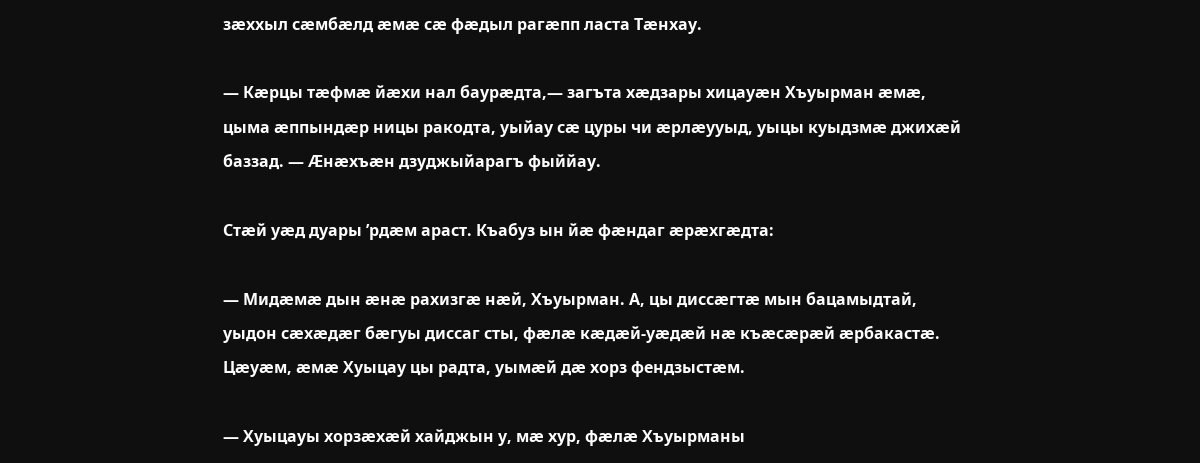зæххыл сæмбæлд æмæ сæ фæдыл рагæпп ласта Тæнхау.

— Кæрцы тæфмæ йæхи нал баурæдта,— загъта хæдзары хицауæн Хъуырман æмæ, цыма æппындæр ницы ракодта, уыйау сæ цуры чи æрлæууыд, уыцы куыдзмæ джихæй баззад. — Æнæхъæн дзуджыйарагъ фыййау.

Стæй уæд дуары ’рдæм араст. Къабуз ын йæ фæндаг æрæхгæдта:

— Мидæмæ дын æнæ рахизгæ нæй, Хъуырман. А, цы диссæгтæ мын бацамыдтай, уыдон сæхæдæг бæгуы диссаг сты, фæлæ кæдæй-уæдæй нæ къæсæрæй æрбакастæ. Цæуæм, æмæ Хуыцау цы радта, уымæй дæ хорз фендзыстæм.

— Хуыцауы хорзæхæй хайджын у, мæ хур, фæлæ Хъуырманы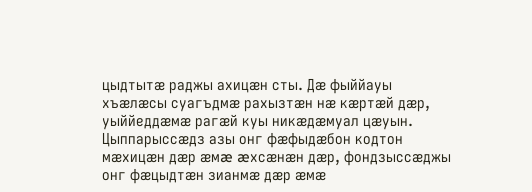цыдтытæ раджы ахицæн сты. Дæ фыййауы хъæлæсы суагъдмæ рахызтæн нæ кæртæй дæр, уыййеддæмæ рагæй куы никæдæмуал цæуын. Цыппарыссæдз азы онг фæфыдæбон кодтон мæхицæн дæр æмæ æхсæнæн дæр, фондзыссæджы онг фæцыдтæн зианмæ дæр æмæ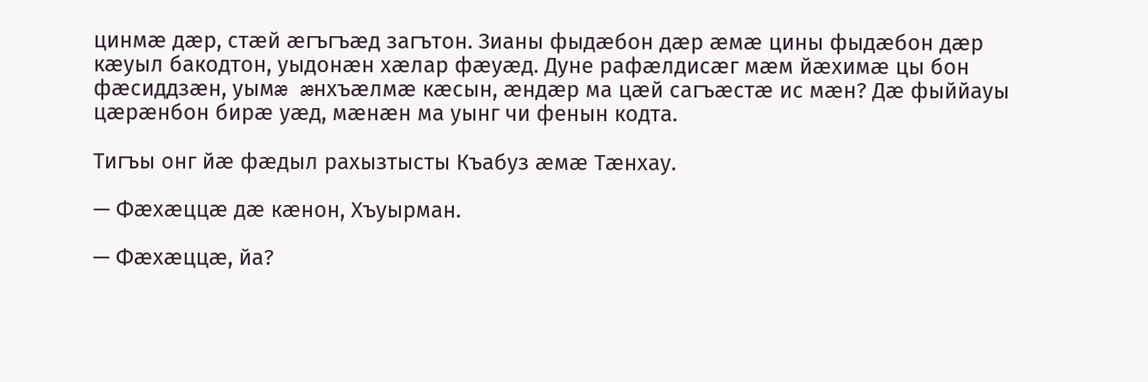цинмæ дæр, стæй æгъгъæд загътон. Зианы фыдæбон дæр æмæ цины фыдæбон дæр кæуыл бакодтон, уыдонæн хæлар фæуæд. Дуне рафæлдисæг мæм йæхимæ цы бон фæсиддзæн, уымæ æнхъæлмæ кæсын, æндæр ма цæй сагъæстæ ис мæн? Дæ фыййауы цæрæнбон бирæ уæд, мæнæн ма уынг чи фенын кодта.

Тигъы онг йæ фæдыл рахызтысты Къабуз æмæ Тæнхау.

— Фæхæццæ дæ кæнон, Хъуырман.

— Фæхæццæ, йа?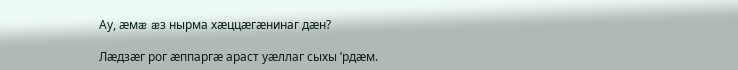Ау, æмæ æз нырма хæццæгæнинаг дæн?

Лæдзæг рог æппаргæ араст уæллаг сыхы ’рдæм.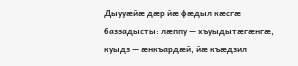Дыууæйæ дæр йæ фæдыл кæсгæ баззадысты: лæппу — хъуыдытæгæнгæ, куыдз — æнкъардæй, йæ къæдзил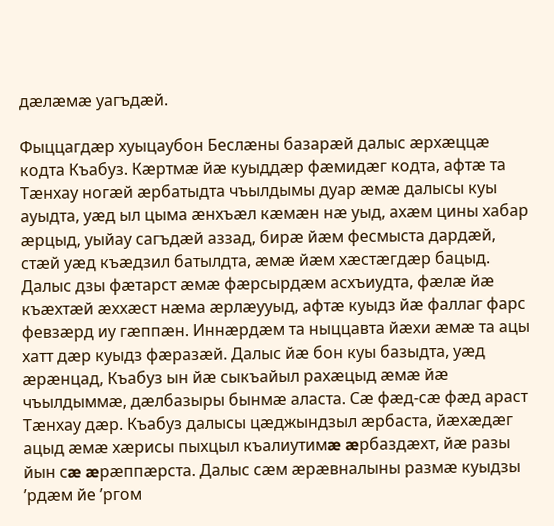дæлæмæ уагъдæй.

Фыццагдæр хуыцаубон Беслæны базарæй далыс æрхæццæ кодта Къабуз. Кæртмæ йæ куыддæр фæмидæг кодта, афтæ та Тæнхау ногæй æрбатыдта чъылдымы дуар æмæ далысы куы ауыдта, уæд ыл цыма æнхъæл кæмæн нæ уыд, ахæм цины хабар æрцыд, уыйау сагъдæй аззад, бирæ йæм фесмыста дардæй, стæй уæд къæдзил батылдта, æмæ йæм хæстæгдæр бацыд. Далыс дзы фæтарст æмæ фæрсырдæм асхъиудта, фæлæ йæ къæхтæй æххæст нæма æрлæууыд, афтæ куыдз йæ фаллаг фарс февзæрд иу гæппæн. Иннæрдæм та ныццавта йæхи æмæ та ацы хатт дæр куыдз фæразæй. Далыс йæ бон куы базыдта, уæд æрæнцад, Къабуз ын йæ сыкъайыл рахæцыд æмæ йæ чъылдыммæ, дæлбазыры бынмæ аласта. Сæ фæд-сæ фæд араст Тæнхау дæр. Къабуз далысы цæджындзыл æрбаста, йæхæдæг ацыд æмæ хæрисы пыхцыл къалиутимæ æрбаздæхт, йæ разы йын сæ æрæппæрста. Далыс сæм æрæвналыны размæ куыдзы ’рдæм йе ’ргом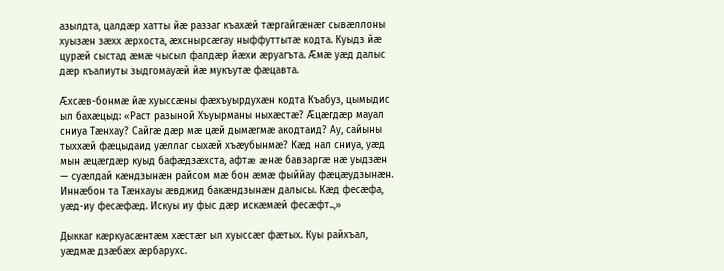азылдта, цалдæр хатты йæ раззаг къахæй тæргайгæнæг сывæллоны хуызæн зæхх æрхоста, æхснырсæгау ныффуттытæ кодта. Куыдз йæ цурæй сыстад æмæ чысыл фалдæр йæхи æруагъта. Æмæ уæд далыс дæр къалиуты зыдгомауæй йæ мукъутæ фæцавта.

Æхсæв-бонмæ йæ хуыссæны фæхъуырдухæн кодта Къабуз, цымыдис ыл бахæцыд: «Раст разыной Хъуырманы ныхæстæ? Æцæгдæр мауал сниуа Тæнхау? Сайгæ дæр мæ цæй дымæгмæ акодтаид? Ау, сайыны тыххæй фæцыдаид уæллаг сыхæй хъæубынмæ? Кæд нал сниуа, уæд мын æцæгдæр куыд бафæдзæхста, афтæ æнæ бавзаргæ нæ уыдзæн — суæлдай кæндзынæн райсом мæ бон æмæ фыййау фæцæудзынæн. Иннæбон та Тæнхауы æвджид бакæндзынæн далысы. Кæд фесæфа, уæд-иу фесæфæд. Искуы иу фыс дæр искæмæй фесæфт..,»

Дыккаг кæркуасæнтæм хæстæг ыл хуыссæг фæтых. Куы райхъал, уæдмæ дзæбæх æрбарухс.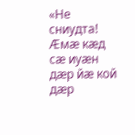«Не сниудта! Æмæ кæд сæ иуæн дæр йæ кой дæр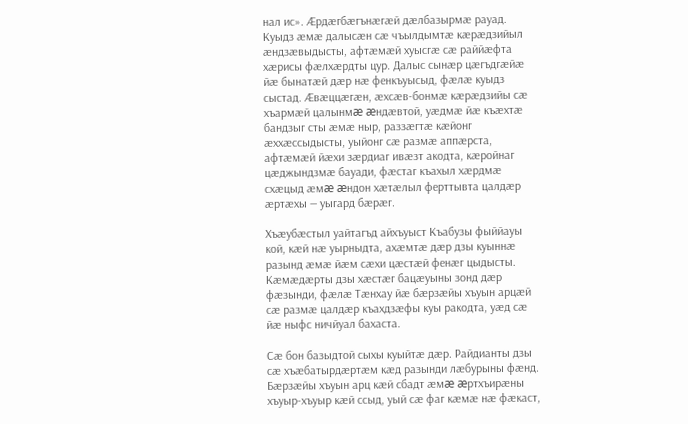нал ис». Æрдæгбæгънæгæй дæлбазырмæ рауад. Куыдз æмæ далысæн сæ чъылдымтæ кæрæдзийыл æндзæвыдысты, афтæмæй хуысгæ сæ раййæфта хæрисы фæлхæрдты цур. Далыс сынæр цæгъдгæйæ йæ бынатæй дæр нæ фенкъуысыд, фæлæ куыдз сыстад. Æвæццæгæн, æхсæв-бонмæ кæрæдзийы сæ хъармæй цалынмæ æндæвтой, уæдмæ йæ къæхтæ бандзыг сты æмæ ныр, раззæгтæ кæйонг æххæссыдысты, уыйонг сæ размæ аппæрста, афтæмæй йæхи зæрдиаг ивæзт акодта, кæройнаг цæджындзмæ бауади, фæстаг къахыл хæрдмæ схæцыд æмæ æндон хæтæлыл ферттывта цалдæр æртæхы — уыгард бæрæг.

Хъæубæстыл уайтагъд айхъуыст Къабузы фыййауы кой, кæй нæ уырныдта, ахæмтæ дæр дзы куыннæ разынд æмæ йæм сæхи цæстæй фенæг цыдысты. Кæмæдæрты дзы хæстæг бацæуыны зонд дæр фæзынди, фæлæ Тæнхау йæ бæрзæйы хъуын арцæй сæ размæ цалдæр къахдзæфы куы ракодта, уæд сæ йæ ныфс ничйуал бахаста.

Сæ бон базыдтой сыхы куыйтæ дæр. Райдианты дзы сæ хъæбатырдæртæм кæд разынди лæбурыны фæнд. Бæрзæйы хъуын арц кæй сбадт æмæ æртхъирæны хъуыр-хъуыр кæй ссыд, уый сæ фаг кæмæ нæ фæкаст,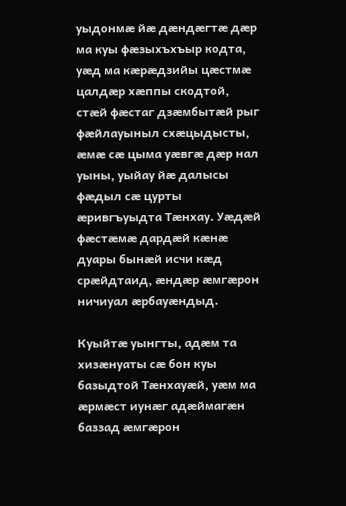уыдонмæ йæ дæндæгтæ дæр ма куы фæзыхъхъыр кодта, уæд ма кæрæдзийы цæстмæ цалдæр хæппы скодтой, стæй фæстаг дзæмбытæй рыг фæйлауыныл схæцыдысты, æмæ сæ цыма уæвгæ дæр нал уыны, уыйау йæ далысы фæдыл сæ цурты æривгъуыдта Тæнхау. Уæдæй фæстæмæ дардæй кæнæ дуары бынæй исчи кæд срæйдтаид, æндæр æмгæрон ничиуал æрбауæндыд.

Куыйтæ уынгты, адæм та хизæнуаты сæ бон куы базыдтой Тæнхауæй, уæм ма æрмæст иунæг адæймагæн баззад æмгæрон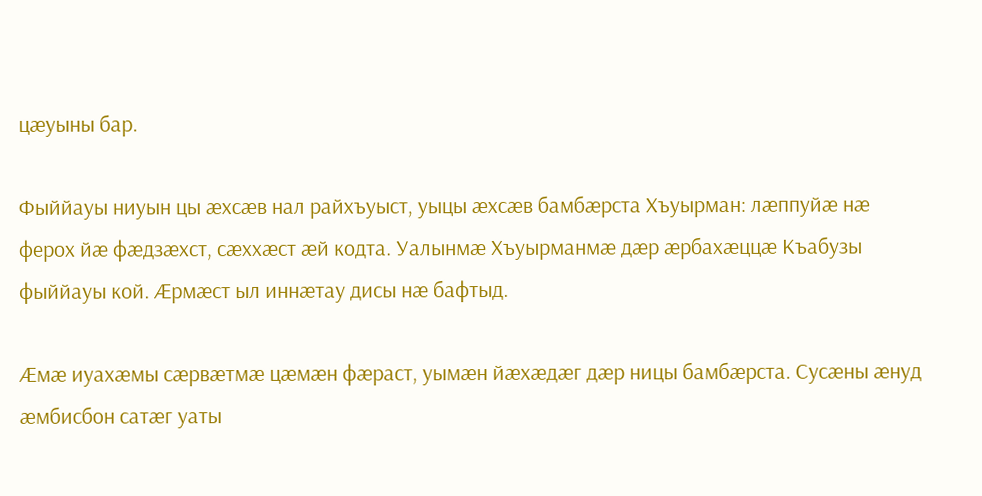цæуыны бар.

Фыййауы ниуын цы æхсæв нал райхъуыст, уыцы æхсæв бамбæрста Хъуырман: лæппуйæ нæ ферох йæ фæдзæхст, сæххæст æй кодта. Уалынмæ Хъуырманмæ дæр æрбахæццæ Къабузы фыййауы кой. Æрмæст ыл иннæтау дисы нæ бафтыд.

Æмæ иуахæмы сæрвæтмæ цæмæн фæраст, уымæн йæхæдæг дæр ницы бамбæрста. Сусæны æнуд æмбисбон сатæг уаты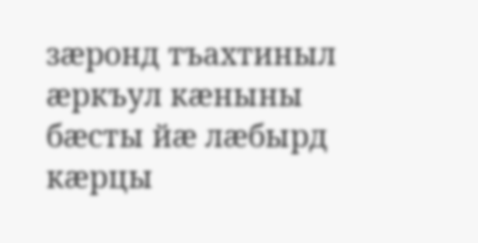зæронд тъахтиныл æркъул кæныны бæсты йæ лæбырд кæрцы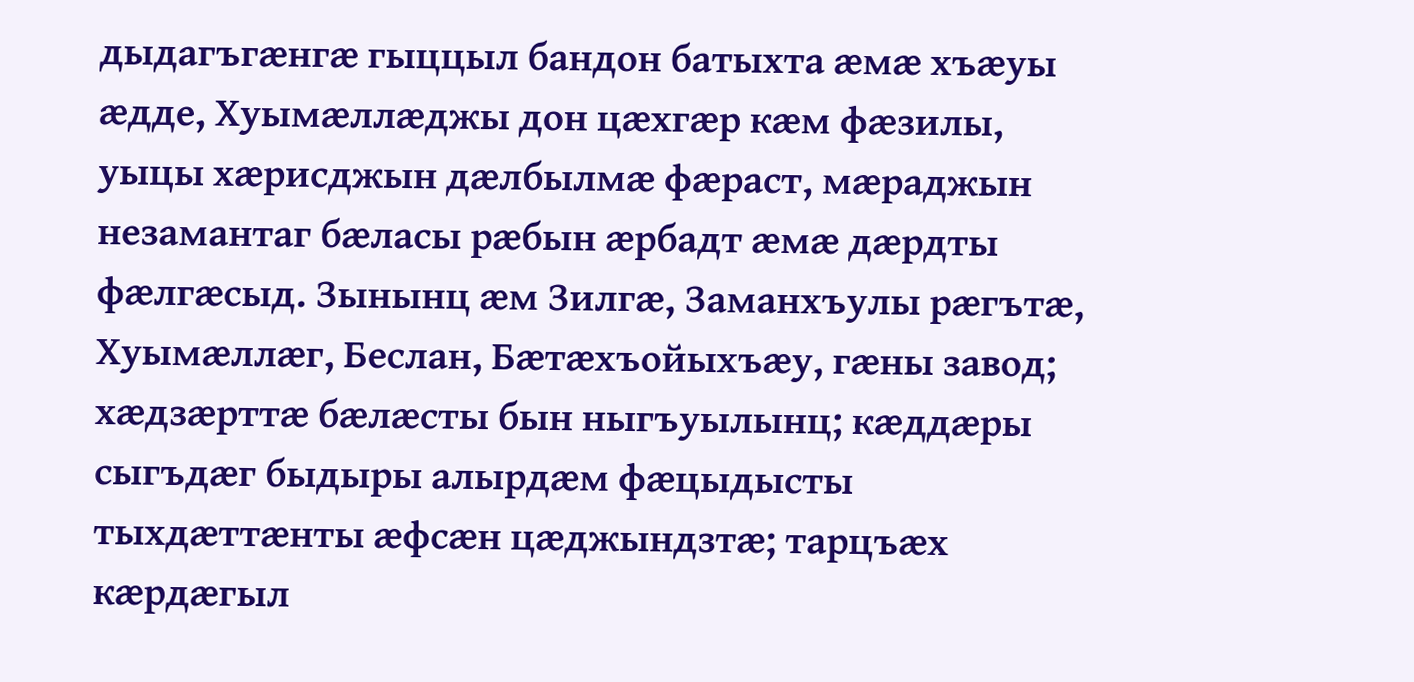дыдагъгæнгæ гыццыл бандон батыхта æмæ хъæуы æдде, Хуымæллæджы дон цæхгæр кæм фæзилы, уыцы хæрисджын дæлбылмæ фæраст, мæраджын незамантаг бæласы рæбын æрбадт æмæ дæрдты фæлгæсыд. Зынынц æм Зилгæ, Заманхъулы рæгътæ, Хуымæллæг, Беслан, Бæтæхъойыхъæу, гæны завод; хæдзæрттæ бæлæсты бын ныгъуылынц; кæддæры сыгъдæг быдыры алырдæм фæцыдысты тыхдæттæнты æфсæн цæджындзтæ; тарцъæх кæрдæгыл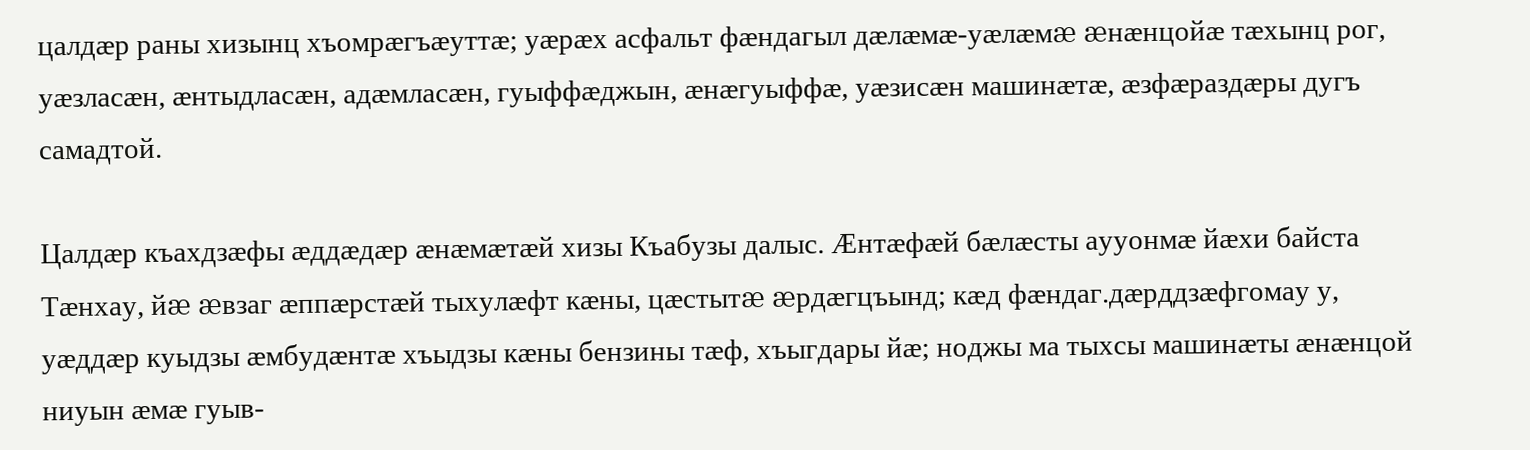цалдæр раны хизынц хъомрæгъæуттæ; уæрæх асфальт фæндагыл дæлæмæ-уæлæмæ æнæнцойæ тæхынц рог, уæзласæн, æнтыдласæн, адæмласæн, гуыффæджын, æнæгуыффæ, уæзисæн машинæтæ, æзфæраздæры дугъ самадтой.

Цалдæр къахдзæфы æддæдæр æнæмæтæй хизы Къабузы далыс. Æнтæфæй бæлæсты аууонмæ йæхи байста Тæнхау, йæ æвзаг æппæрстæй тыхулæфт кæны, цæстытæ æрдæгцъынд; кæд фæндаг.дæрддзæфгомау у, уæддæр куыдзы æмбудæнтæ хъыдзы кæны бензины тæф, хъыгдары йæ; ноджы ма тыхсы машинæты æнæнцой ниуын æмæ гуыв-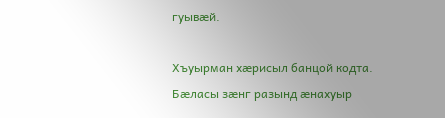гуывæй.

Хъуырман хæрисыл банцой кодта. Бæласы зæнг разынд æнахуыр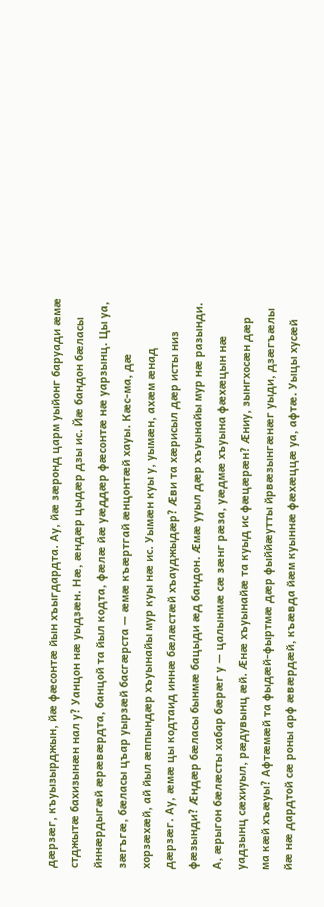дæрзæг, къуызырджын, йæ фæсонтæ йын хъыгдардта. Ау, йæ зæронд царм уыйонг баруади æмæ стджытæ бахизынæн нал у? Уанцон нæ уыдзæн. Нæ, æндæр цыдæр дзы ис. Йæ бандон бæласы йннæрдыгæй æрæвæрдта, банцой та йыл кодта, фæлæ йæ уæддæр фæсонтæ нæ уарзынц. Цы уа, зæгъгæ, бæласы цъар уырзæй басгæрста — æмæ къæртгай æнцонтæй хауы. Кæс-ма, дæ хорзæхæй, ай йыл æппындæр хъуынайы мур куы нæ ис. Уымæн куы у, уымæн, ахæм æнад дæрзæг. Ау, æмæ цы кодтаид иннæ бæлæстæй хъауджыдæр? Æви та хæрисыл дæр исты низ фæзынди? Æндæр бæласы бынмæ бацыди æд бандон. Æмæ ууыл дæр хъуынайы мур нæ разынди. А, æрыгон бæлæсты хабар бæрæг у — цалынмæ сæ зæнг рæза, уæдмæ хъуына фæхæцын нæ уадзынц сæхиуыл, рæдувынц æй. Æнæ хъуынайæ та куыд ис фæцæрæн? Æниу, зынгхосæн дæр ма кæй хъæуы? Афтæмæй та фыдæй-фыртмæ дæр фыййæутты йрвæзынгæнæг уыди, дзæгъæлы йæ нæ дардтой сæ роны арф æвæрдæй, къæвда йæм куыннæ фæхæццæ уа, афтæ. Уыцы хусæй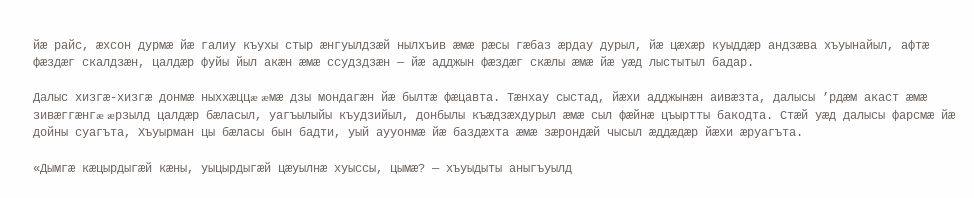йæ райс, æхсон дурмæ йæ галиу къухы стыр æнгуылдзæй нылхъив æмæ рæсы гæбаз æрдау дурыл, йæ цæхæр куыддæр андзæва хъуынайыл, афтæ фæздæг скалдзæн, цалдæр фуйы йыл акæн æмæ ссудздзæн — йæ адджын фæздæг скæлы æмæ йæ уæд лыстытыл бадар.

Далыс хизгæ-хизгæ донмæ ныххæццæ æмæ дзы мондагæн йæ былтæ фæцавта. Тæнхау сыстад, йæхи адджынæн аивæзта, далысы ’рдæм акаст æмæ зивæггæнгæ æрзылд цалдæр бæласыл, уагъылыйы къудзийыл, донбылы къæдзæхдурыл æмæ сыл фæйнæ цъыртты бакодта. Стæй уæд далысы фарсмæ йæ дойны суагъта, Хъуырман цы бæласы бын бадти, уый аууонмæ йæ баздæхта æмæ зæрондæй чысыл æддæдæр йæхи æруагъта.

«Дымгæ кæцырдыгæй кæны, уыцырдыгæй цæуылнæ хуыссы, цымæ? — хъуыдыты аныгъуылд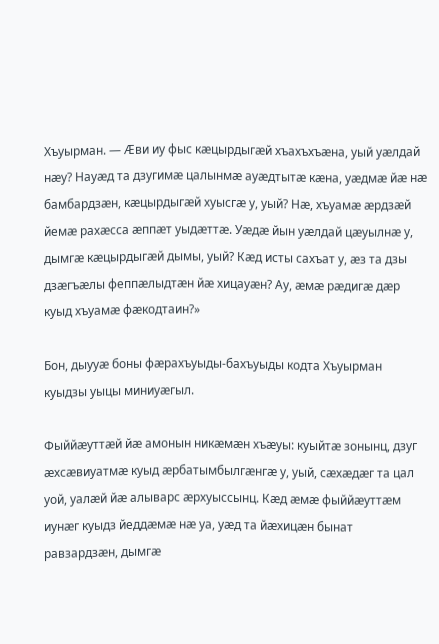Хъуырман. — Æви иу фыс кæцырдыгæй хъахъхъæна, уый уæлдай нæу? Науæд та дзугимæ цалынмæ ауæдтытæ кæна, уæдмæ йæ нæ бамбардзæн, кæцырдыгæй хуысгæ у, уый? Нæ, хъуамæ æрдзæй йемæ рахæсса æппæт уыдæттæ. Уæдæ йын уæлдай цæуылнæ у, дымгæ кæцырдыгæй дымы, уый? Кæд исты сахъат у, æз та дзы дзæгъæлы феппæлыдтæн йæ хицауæн? Ау, æмæ рæдигæ дæр куыд хъуамæ фæкодтаин?»

Бон, дыууæ боны фæрахъуыды-бахъуыды кодта Хъуырман куыдзы уыцы миниуæгыл.

Фыййæуттæй йæ амонын никæмæн хъæуы: куыйтæ зонынц, дзуг æхсæвиуатмæ куыд æрбатымбылгæнгæ у, уый, сæхæдæг та цал уой, уалæй йæ алыварс æрхуыссынц. Кæд æмæ фыййæуттæм иунæг куыдз йеддæмæ нæ уа, уæд та йæхицæн бынат равзардзæн, дымгæ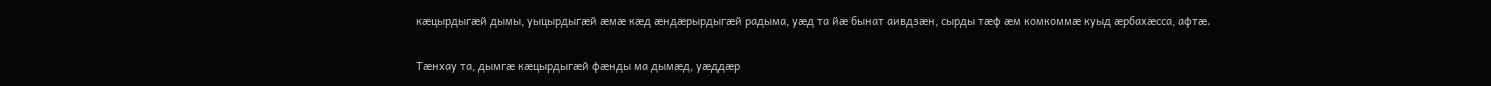кæцырдыгæй дымы, уыцырдыгæй æмæ кæд æндæрырдыгæй радыма, уæд та йæ бынат аивдзæн, сырды тæф æм комкоммæ куыд æрбахæсса, афтæ.

Тæнхау та, дымгæ кæцырдыгæй фæнды ма дымæд, уæддæр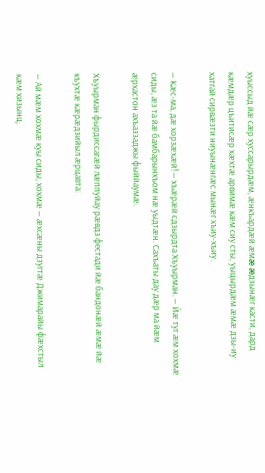хуыссыд йæ сæр хуссарырдæм, æнкъардæй æмæ æдзынæг касти, дард кæмдæр цъитисæр хæхтæ арвимæ кæм сиу сты, уыцырдæм æмæ дзы-иу хатгай сирвæзти ниуынæнгæс мынæг хъиу-хъиу.

— Кæс-ма, дæ хорзæхæй! — хъæрæй сдзырдта Хъуырман. — Йæ туг æм хохмæ сиды, æз та йæ бамбарынхъом нæ уыдтæн. Сахъаты дау дæр ма йæм æрхастон ахъаззаджы фыййаумæ.

Хъуырман фырдиссагæй лæппуйау рæвдз фестади йæ бандонæй æмæ йæ къухтæ кæрæдзийыл æрцавта:

— Ай мæм хохмæ куы сиды, хохмæ — æхсæны дзугтæ Джимарайы фæхстыл кæм хизынц,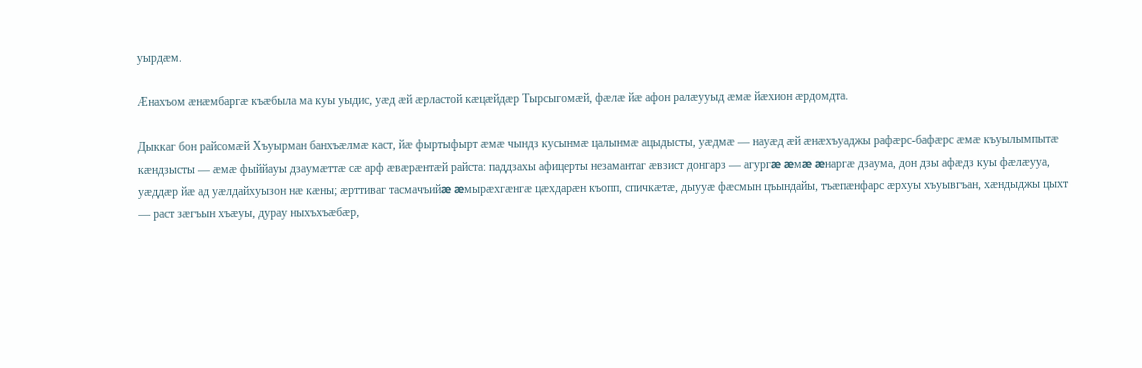уырдæм.

Æнахъом æнæмбаргæ къæбыла ма куы уыдис, уæд æй æрластой кæцæйдæр Тырсыгомæй, фæлæ йæ афон ралæууыд æмæ йæхион æрдомдта.

Дыккаг бон райсомæй Хъуырман банхъæлмæ каст, йæ фыртыфырт æмæ чындз кусынмæ цалынмæ ацыдысты, уæдмæ — науæд æй æнæхъуаджы рафæрс-бафæрс æмæ къуылымпытæ кæндзысты — æмæ фыййауы дзаумæттæ сæ арф æвæрæнтæй райста: паддзахы афицерты незамантаг æвзист донгарз — агургæ æмæ æнаргæ дзаума, дон дзы афæдз куы фæлæууа, уæддæр йæ ад уæлдайхуызон нæ кæны; æрттиваг тасмачъийæ æмырæхгæнгæ цæхдарæн къопп, спичкæтæ, дыууæ фæсмын цъындайы, тъæпæнфарс æрхуы хъуывгъан, хæндыджы цыхт — раст зæгъын хъæуы, дурау ныхъхъæбæр,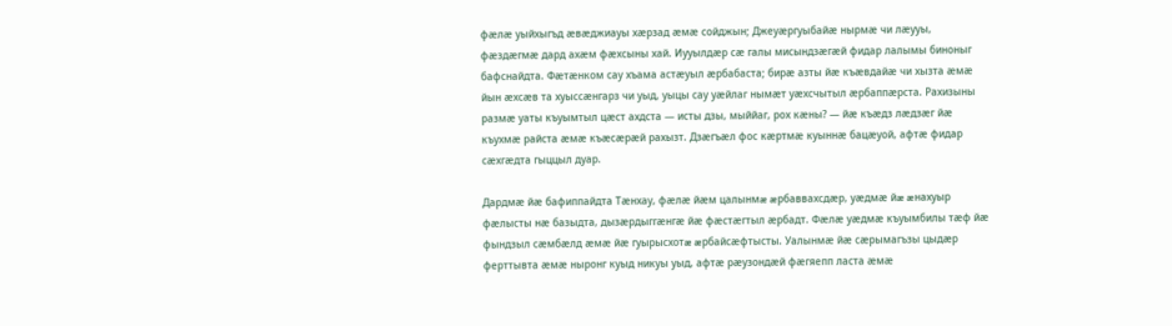фæлæ уыйхыгъд æвæджиауы хæрзад æмæ сойджын; Джеуæргуыбайæ нырмæ чи лæууы, фæздæгмæ дард ахæм фæхсыны хай. Иууылдæр сæ галы мисындзæгæй фидар лалымы биноныг бафснайдта. Фæтæнком сау хъама астæуыл æрбабаста; бирæ азты йæ къæвдайæ чи хызта æмæ йын æхсæв та хуыссæнгарз чи уыд, уыцы сау уæйлаг нымæт уæхсчытыл æрбаппæрста. Рахизыны размæ уаты къуымтыл цæст ахдста — исты дзы, мыййаг, рох кæны? — йæ къæдз лæдзæг йæ къухмæ райста æмæ къæсæрæй рахызт. Дзæгъæл фос кæртмæ куыннæ бацæуой, афтæ фидар сæхгæдта гыццыл дуар.

Дардмæ йæ бафиппайдта Тæнхау, фæлæ йæм цалынмæ æрбаввахсдæр, уæдмæ йæ æнахуыр фæлысты нæ базыдта, дызæрдыггæнгæ йæ фæстæгтыл æрбадт. Фæлæ уæдмæ къуымбилы тæф йæ фындзыл сæмбæлд æмæ йæ гуырысхотæ æрбайсæфтысты. Уалынмæ йæ сæрымагъзы цыдæр ферттывта æмæ ныронг куыд никуы уыд, афтæ рæузондæй фæгяепп ласта æмæ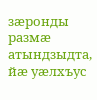зæронды размæ атындзыдта, йæ уæлхъус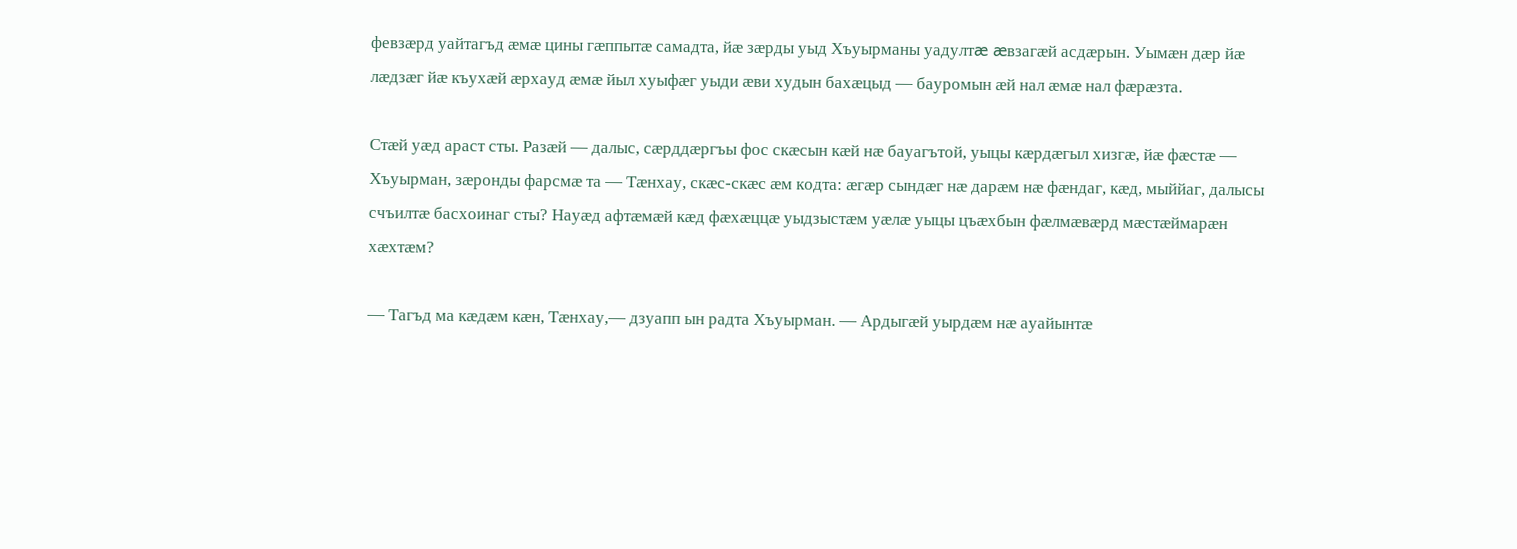февзæрд уайтагъд æмæ цины гæппытæ самадта, йæ зæрды уыд Хъуырманы уадултæ æвзагæй асдæрын. Уымæн дæр йæ лæдзæг йæ къухæй æрхауд æмæ йыл хуыфæг уыди æви худын бахæцыд — бауромын æй нал æмæ нал фæрæзта.

Стæй уæд араст сты. Разæй — далыс, сæрддæргъы фос скæсын кæй нæ бауагътой, уыцы кæрдæгыл хизгæ, йæ фæстæ — Хъуырман, зæронды фарсмæ та — Тæнхау, скæс-скæс æм кодта: æгæр сындæг нæ дарæм нæ фæндаг, кæд, мыййаг, далысы счъилтæ басхоинаг сты? Науæд афтæмæй кæд фæхæццæ уыдзыстæм уæлæ уыцы цъæхбын фæлмæвæрд мæстæймарæн хæхтæм?

— Тагъд ма кæдæм кæн, Тæнхау,— дзуапп ын радта Хъуырман. — Ардыгæй уырдæм нæ ауайынтæ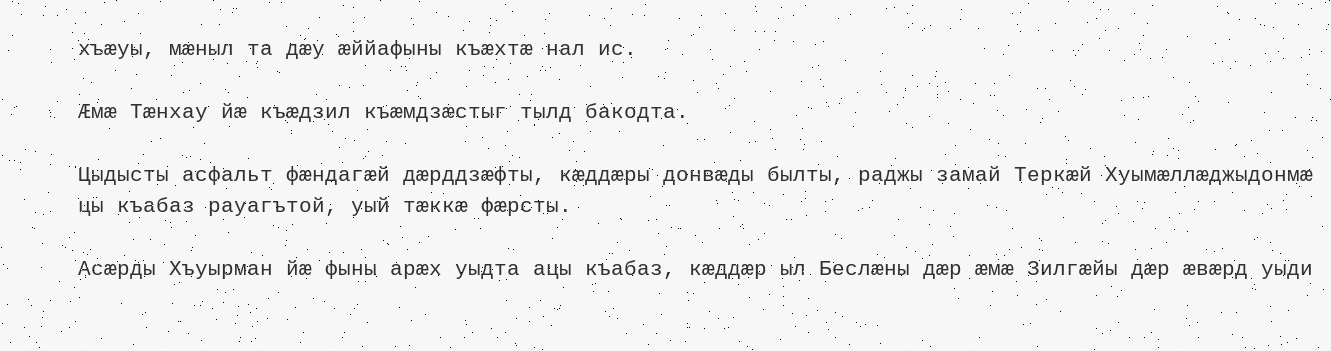хъæуы, мæныл та дæу æййафыны къæхтæ нал ис.

Æмæ Тæнхау йæ къæдзил къæмдзæстыг тылд бакодта.

Цыдысты асфальт фæндагæй дæрддзæфты, кæддæры донвæды былты, раджы замай Теркæй Хуымæллæджыдонмæ цы къабаз рауагътой, уый тæккæ фæрсты.

Асæрды Хъуырман йæ фыны арæх уыдта ацы къабаз, кæддæр ыл Беслæны дæр æмæ Зилгæйы дæр æвæрд уыди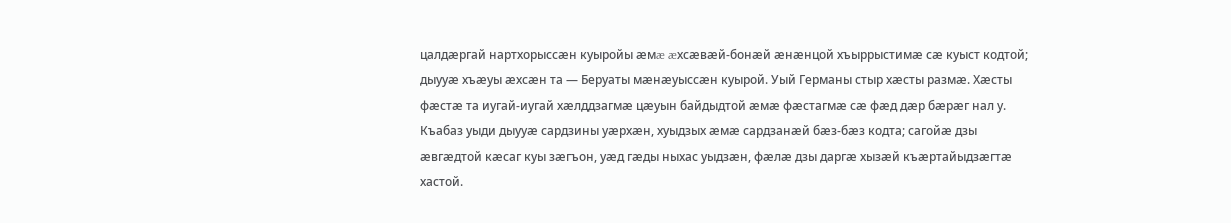цалдæргай нартхорыссæн куыройы æмæ æхсæвæй-бонæй æнæнцой хъыррыстимæ сæ куыст кодтой; дыууæ хъæуы æхсæн та — Беруаты мæнæуыссæн куырой. Уый Германы стыр хæсты размæ. Хæсты фæстæ та иугай-иугай хæлддзагмæ цæуын байдыдтой æмæ фæстагмæ сæ фæд дæр бæрæг нал у. Къабаз уыди дыууæ сардзины уæрхæн, хуыдзых æмæ сардзанæй бæз-бæз кодта; сагойæ дзы æвгæдтой кæсаг куы зæгъон, уæд гæды ныхас уыдзæн, фæлæ дзы даргæ хызæй къæртайыдзæгтæ хастой.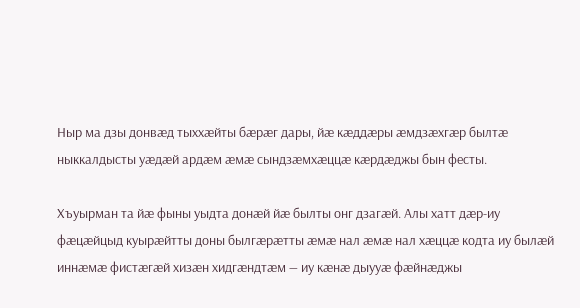Ныр ма дзы донвæд тыххæйты бæрæг дары, йæ кæддæры æмдзæхгæр былтæ ныккалдысты уæдæй ардæм æмæ сындзæмхæццæ кæрдæджы бын фесты.

Хъуырман та йæ фыны уыдта донæй йæ былты онг дзагæй. Алы хатт дæр-иу фæцæйцыд куырæйтты доны былгæрæтты æмæ нал æмæ нал хæццæ кодта иу былæй иннæмæ фистæгæй хизæн хидгæндтæм — иу кæнæ дыууæ фæйнæджы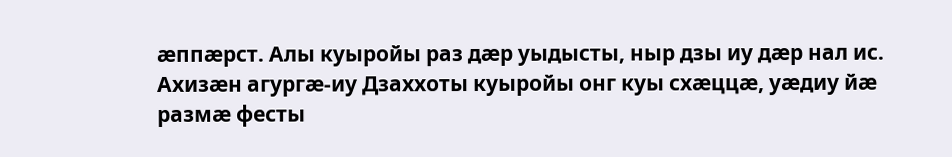æппæрст. Алы куыройы раз дæр уыдысты, ныр дзы иу дæр нал ис. Ахизæн агургæ-иу Дзаххоты куыройы онг куы схæццæ, уæдиу йæ размæ фесты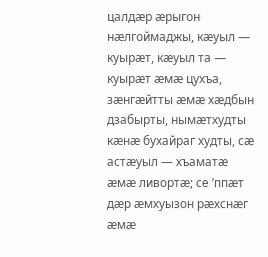цалдæр æрыгон нæлгоймаджы, кæуыл — куырæт, кæуыл та — куырæт æмæ цухъа, зæнгæйтты æмæ хæдбын дзабырты, нымæтхудты кæнæ бухайраг худты, сæ астæуыл — хъаматæ æмæ ливортæ; се ’ппæт дæр æмхуызон рæхснæг æмæ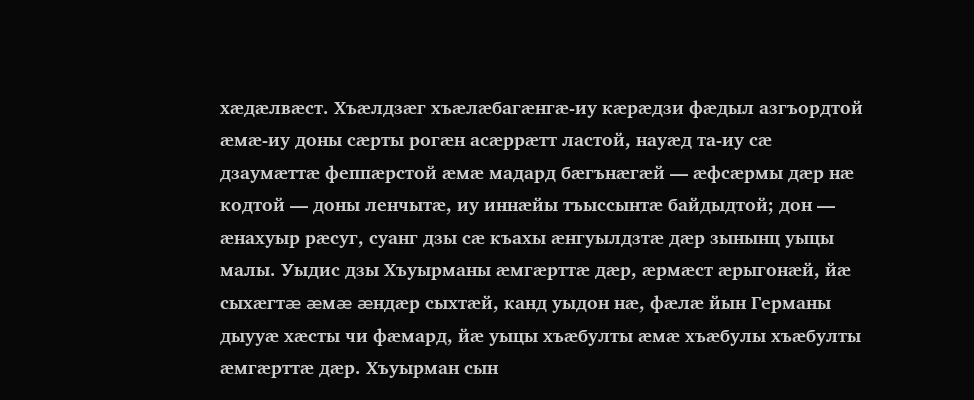хæдæлвæст. Хъæлдзæг хъæлæбагæнгæ-иу кæрæдзи фæдыл азгъордтой æмæ-иу доны сæрты рогæн асæррæтт ластой, науæд та-иу сæ дзаумæттæ феппæрстой æмæ мадард бæгънæгæй — æфсæрмы дæр нæ кодтой — доны ленчытæ, иу иннæйы тъыссынтæ байдыдтой; дон — æнахуыр рæсуг, суанг дзы сæ къахы æнгуылдзтæ дæр зынынц уыцы малы. Уыдис дзы Хъуырманы æмгæрттæ дæр, æрмæст æрыгонæй, йæ сыхæгтæ æмæ æндæр сыхтæй, канд уыдон нæ, фæлæ йын Германы дыууæ хæсты чи фæмард, йæ уыцы хъæбулты æмæ хъæбулы хъæбулты æмгæрттæ дæр. Хъуырман сын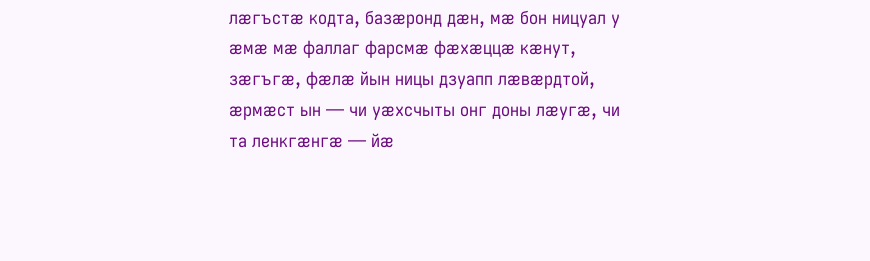лæгъстæ кодта, базæронд дæн, мæ бон ницуал у æмæ мæ фаллаг фарсмæ фæхæццæ кæнут, зæгъгæ, фæлæ йын ницы дзуапп лæвæрдтой, æрмæст ын — чи уæхсчыты онг доны лæугæ, чи та ленкгæнгæ — йæ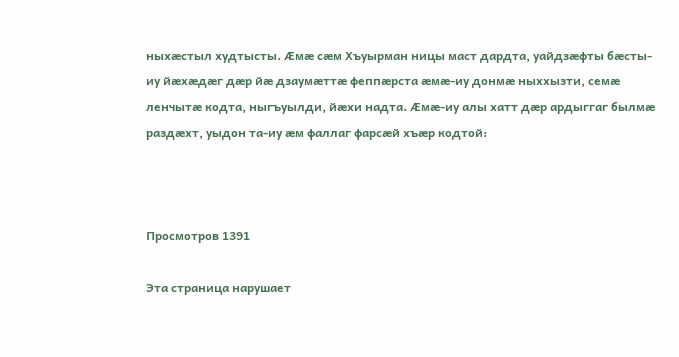ныхæстыл худтысты. Æмæ сæм Хъуырман ницы маст дардта, уайдзæфты бæсты-иу йæхæдæг дæр йæ дзаумæттæ феппæрста æмæ-иу донмæ ныххызти, семæ ленчытæ кодта, ныгъуылди, йæхи надта. Æмæ-иу алы хатт дæр ардыггаг былмæ раздæхт, уыдон та-иу æм фаллаг фарсæй хъæр кодтой:



Просмотров 1391

Эта страница нарушает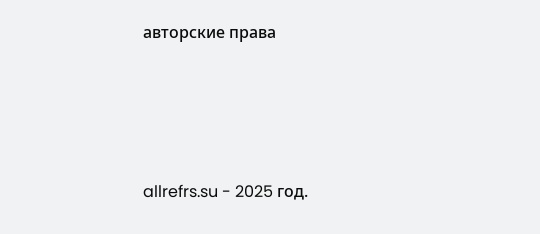авторские права




allrefrs.su - 2025 год.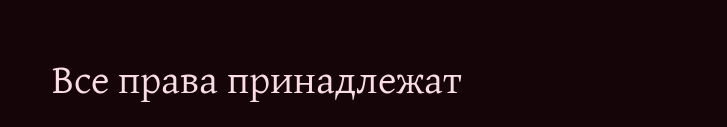Все права принадлежат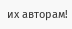их авторам!